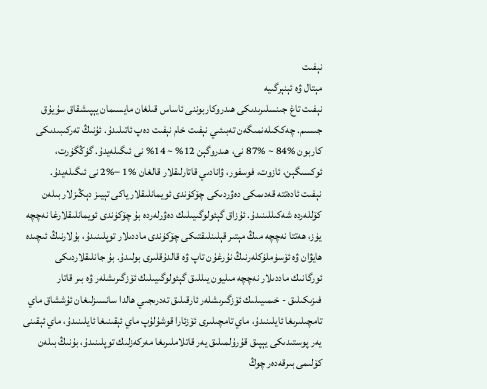نېفىت
مېتال ۋە ئېنېرگىيە
نېفىت تاغ جىنسلىرىدىكى ھىدروكاربوننى ئاساس قىلغان مايسىمان يېپىشقاق سۇيۇق جىسىم. چەككىلەنمىگەن تەبىئىي نېفىت خام نېفىت دەپ ئاتىلىدۇ. ئۇنىڭ تەركىبىدىكى كاربون %84 ~ %87 نى، ھىدروگېن 12% ~ 14% نى ئىگىلەيدۇ. گۈڭگۈرت، ئوكسىگېن، ئازوت، فوسفور، ۋانادىي قاتارلىقلار قالغان %1 −%2 نى ئىگىلەيدۇ.
نېفىت ئادەتتە قەدىمكى دەۋردىكى چۆكۈندى ئويمانلىقلار ياكى تېيىز دېڭىزلار بىلەن كۆللەردە شەكىللىنىدۇ. ئۇزاق گېئولوگىيىلىك دەۋرلەردە بۇ چۆكۈندى ئويمانلىقلارغا نەچچە يۈز، ھەتتا نەچچە مىڭ مېتىر قېلىنلىقتىكى چۆكۈندى ماددىلار توپلىنىدۇ، بۇلارنىڭ ئىچىدە ھايۋان ۋە ئۆسۈملۈكلەرنىڭ نۇرغۇن تاپ ۋە قالدۇقلىرى بولىدۇ. بۇ جانلىقلاردىكى ئورگانىك ماددىلار نەچچە مىليون يىللىق گېئولوگىيىلىك ئۆزگىرىشلەر ۋە بىر قاتار فىزىكىلىق - خىمىيىلىك ئۆزگىرىشلەر ئارقىلىق تەدرىجىي ھالدا سانسىزلىغان ئۇششاق ماي تامچىلىرىغا ئايلىنىدۇ، ماي تامچىلىرى ئۆزئارا قوشۇلۇپ ماي ئېقىنىغا ئايلىنىدۇ، ماي ئېقىنى يەر پوستىدىكى يېپىق قۇرۇلمىلىق يەر قاتلاملىرىغا مەركەزلىك توپلىنىدۇ، بۇنىڭ بىلەن كۆلىمى بىرقەدەر چوڭ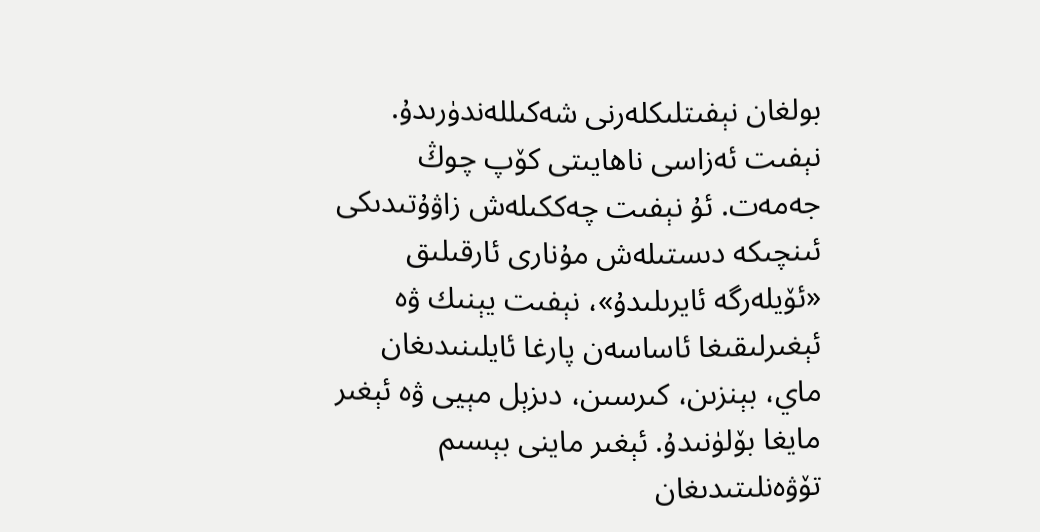بولغان نېفىتلىكلەرنى شەكىللەندۈرىدۇ.
نېفىت ئەزاسى ناھايىتى كۆپ چوڭ جەمەت. ئۇ نېفىت چەككىلەش زاۋۇتىدىكى ئىنچىكە دىستىلەش مۇنارى ئارقىلىق «ئۆيلەرگە ئايرىلىدۇ»، نېفىت يېنىك ۋە ئېغىرلىقىغا ئاساسەن پارغا ئايلىنىدىغان ماي، بېنزىن، كىرسىن، دىزېل مېيى ۋە ئېغىر مايغا بۆلۈنىدۇ. ئېغىر ماينى بېسىم تۆۋەنلىتىدىغان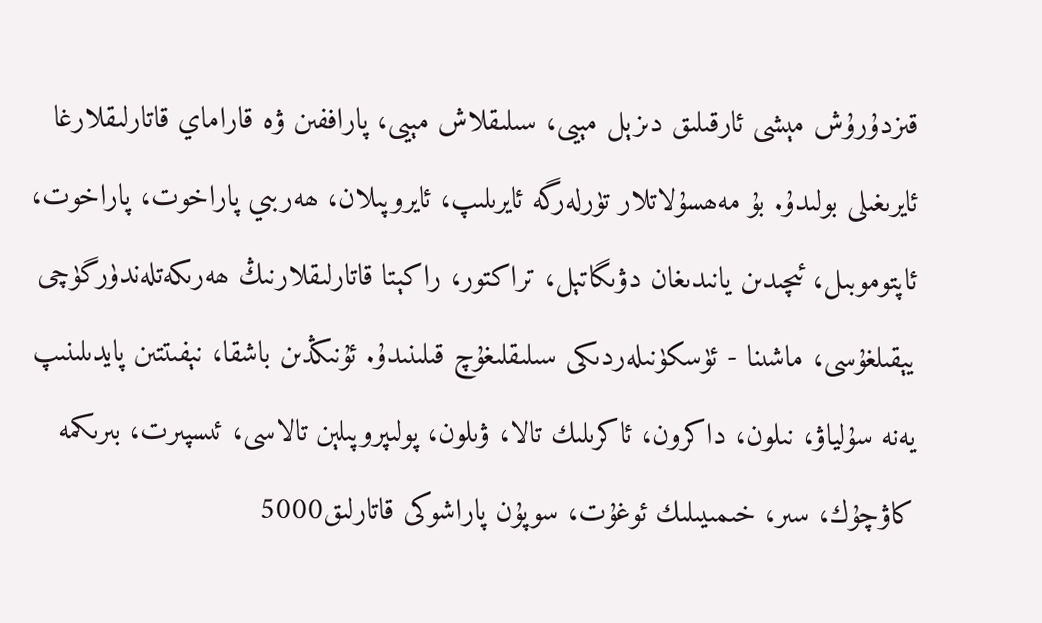قىزدۇرۇش مېشى ئارقىلىق دىزېل مېيى، سىلىقلاش مېيى، پاراففىن ۋە قاراماي قاتارلىقلارغا ئايرىغىلى بولىدۇ. بۇ مەھسۇلاتلار تۈرلەرگە ئايرىلىپ، ئايروپىلان، ھەربىي پاراخوت، پاراخوت، ئاپتوموبىل، ئىچىدىن يانىدىغان دۋىگاتېل، تراكتور، راكېتا قاتارلىقلارنىڭ ھەرىكەتلەندۈرگۈچى يېقىلغۇسى، ماشىنا - ئۈسكۈنىلەردىكى سىلىقلىغۇچ قىلىنىدۇ. ئۇنىڭدىن باشقا، نېفىتتىن پايدىلىنىپ يەنە سۇلياۋ، نىلون، داكرون، ئاكرىلىك تالا، ۋىلون، پولىپروپىلېن تالاسى، ئىسپىرت، بىرىكمە كاۋچۇك، سىر، خىمىيىلىك ئوغۇت، سوپۇن پاراشوكى قاتارلىق5000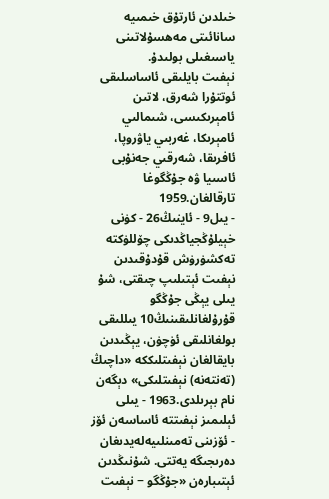خىلدىن ئارتۇق خىمىيە سانائىتى مەھسۇلاتىنى ياسىغىلى بولىدۇ.
نېفىت بايلىقى ئاساسلىقى ئوتتۇرا شەرق، لاتىن ئامېرىكىسى، شىمالىي ئامېرىكا، غەربىي ياۋروپا، ئافرىقا، شەرقىي جەنۇبى ئاسىيا ۋە جۇڭگوغا تارقالغان.1959
- يىل9 - ئاينىڭ26 - كۈنى خېيلۇڭجياڭدىكى چۆللۈكتە تەكشۈرۈش قۇدۇقىدىن نېفىت ئېتىلىپ چىقتى، شۇ يىلى يېڭى جۇڭگو قۇرۇلغانلىقىنىڭ10 يىللىقى بولغانلىقى ئۈچۈن، يېڭىدىن بايقالغان نېفىتلىككە «داچىڭ (تەنتەنە) نېفىتلىكى» دېگەن نام بېرىلدى.1963 - يىلى ئېلىمىز نېفىتتە ئاساسەن ئۆز - ئۆزىنى تەمىنلىيەلەيدىغان دەرىجىگە يەتتى. شۇنىڭدىن ئېتىبارەن «جۇڭگو − نېفىت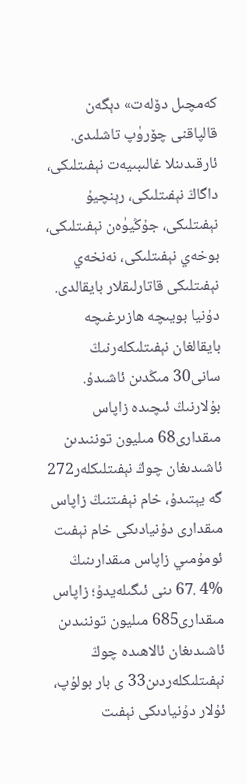كەمچىل دۆلەت» دېگەن قالپاقنى چۆرۈپ تاشلىدى. ئارقىدىنلا غالىبىيەت نېفىتلىكى، داگاڭ نېفىتلىكى، رېنچيۇ نېفىتلىكى، جۇڭيۈەن نېفىتلىكى، بوخەي نېفىتلىكى، نەنخەي نېفىتلىكى قاتارلىقلار بايقالدى.
دۇنيا بويىچە ھازىرغىچە بايقالغان نېفىتلىكلەرنىڭ سانى30 مىڭدىن ئاشىدۇ. بۇلارنىڭ ئىچىدە زاپاس مىقدارى68 مىليون توننىدىن ئاشىدىغان چوڭ نېفىتلىكلەر272 گە يېتىدۇ، خام نېفىتنىڭ زاپاس مىقدارى دۇنيادىكى خام نېفىت ئومۇمىي زاپاس مىقدارىنىڭ %4 .67 ىنى ئىگىلەيدۇ؛ زاپاس مىقدارى685 مىليون توننىدىن ئاشىدىغان ئالاھىدە چوڭ نېفىتلىكلەردىن33 ى بار بولۇپ، ئۇلار دۇنيادىكى نېفىت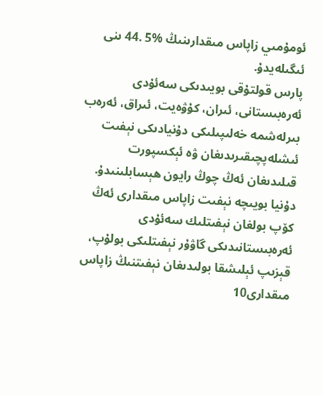ئومۇمىي زاپاس مىقدارىنىڭ %5 .44 ىنى ئىگىلەيدۇ.
پارس قولتۇقى بويىدىكى سەئۇدى ئەرەبىستانى، ئىران، كۇۋەيت، ئىراق، ئەرەب بىرلەشمە خەلىپىلىكى دۇنيادىكى نېفىت ئىشلەپچىقىرىدىغان ۋە ئېكسپورت قىلىدىغان ئەڭ چوڭ رايون ھېسابلىنىدۇ. دۇنيا بويىچە نېفىت زاپاس مىقدارى ئەڭ كۆپ بولغان نېفىتلىك سەئۇدى ئەرەبىستانىدىكى گاۋۇر نېفىتلىكى بولۇپ، قېزىپ ئېلىشقا بولىدىغان نېفىتنىڭ زاپاس مىقدارى10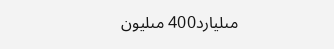مىليارد400 مىليون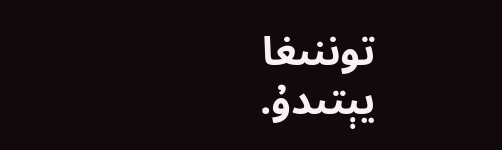توننىغا يېتىدۇ.